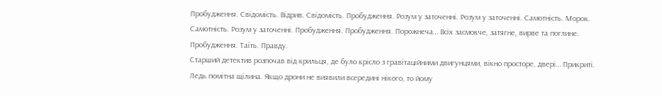Пробудження. Свідомість. Відрив. Свідомість. Пробудження. Розум у заточенні. Розум у заточенні. Самотність. Морок. Самотність. Розум у заточенні. Пробудження. Пробудження. Порожнеча… Всіх засмокче, затягне, вирве та поглине. Пробудження. Таїть. Правду.
Старший детектив розпочав від крильця, де було крісло з гравітаційними двигунцями, вікно просторе, двері… Прикриті. Ледь помітна щілина. Якщо дрони не виявили всередині нікого, то йому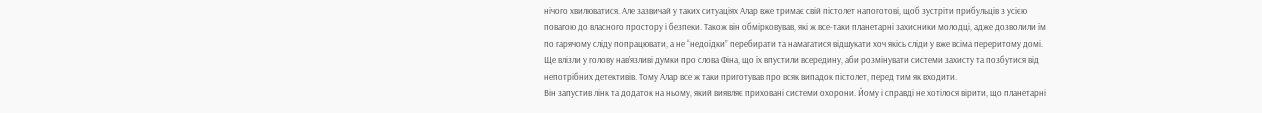нічого хвилюватися. Але зазвичай у таких ситуаціях Алар вже тримає свій пістолет напоготові, щоб зустріти прибульців з усією повагою до власного простору і безпеки. Також він обмірковував, які ж все-таки планетарні захисники молодці, адже дозволили їм по гарячому сліду попрацювати, а не “недоїдки” перебирати та намагатися відшукати хоч якісь сліди у вже всіма переритому домі. Ще влізли у голову нав’язливі думки про слова Фіна, що їх впустили всередину, аби розмінувати системи захисту та позбутися від непотрібних детективів. Тому Алар все ж таки приготував про всяк випадок пістолет, перед тим як входити.
Він запустив лінк та додаток на ньому, який виявляє приховані системи охорони. Йому і справді не хотілося вірити, що планетарні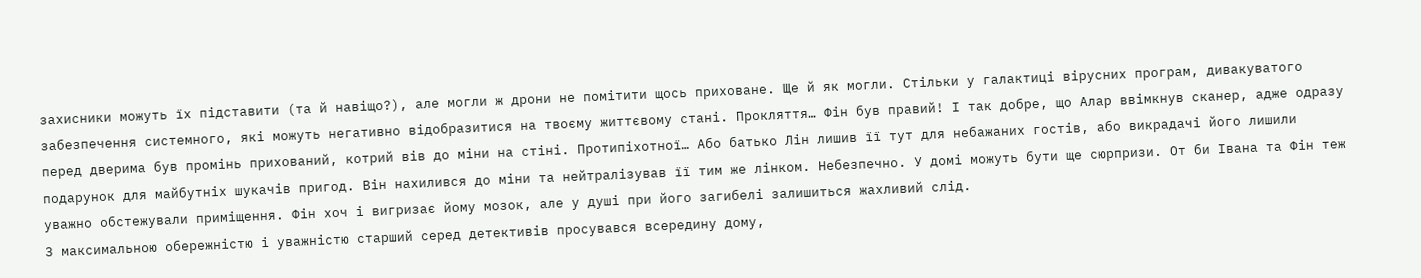захисники можуть їх підставити (та й навіщо?), але могли ж дрони не помітити щось приховане. Ще й як могли. Стільки у галактиці вірусних програм, дивакуватого забезпечення системного, які можуть негативно відобразитися на твоєму життєвому стані. Прокляття… Фін був правий! І так добре, що Алар ввімкнув сканер, адже одразу перед дверима був промінь прихований, котрий вів до міни на стіні. Протипіхотної… Або батько Лін лишив її тут для небажаних гостів, або викрадачі його лишили подарунок для майбутніх шукачів пригод. Він нахилився до міни та нейтралізував її тим же лінком. Небезпечно. У домі можуть бути ще сюрпризи. От би Івана та Фін теж уважно обстежували приміщення. Фін хоч і вигризає йому мозок, але у душі при його загибелі залишиться жахливий слід.
З максимальною обережністю і уважністю старший серед детективів просувався всередину дому,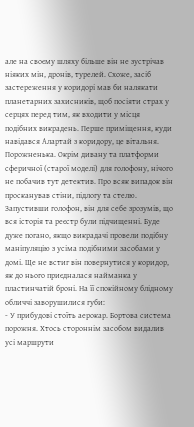але на своєму шляху більше він не зустрічав ніяких мін, дронів, турелей. Схоже, засіб застереження у коридорі мав би налякати планетарних захисників, щоб посіяти страх у серцях перед тим, як входити у місця подібних викрадень. Перше приміщення, куди навідався Алартай з коридору, це вітальня. Порожненька. Окрім дивану та платформи сферичної (старої моделі) для голофону, нічого не побачив тут детектив. Про всяк випадок він просканував стіни, підлогу та стелю. Запустивши голофон, він для себе зрозумів, що вся історія та реєстр були підчищенні. Буде дуже погано, якщо викрадачі провели подібну маніпуляцію з усіма подібними засобами у домі. Ще не встиг він повернутися у коридор, як до нього приєдналася найманка у пластинчатій броні. На її спокійному блідному обличчі заворушилися губи:
- У прибудові стоїть аерокар. Бортова система порожня. Хтось стороннім засобом видалив усі маршрути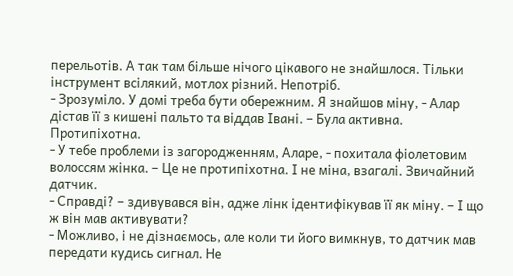перельотів. А так там більше нічого цікавого не знайшлося. Тільки інструмент всілякий, мотлох різний. Непотріб.
- Зрозуміло. У домі треба бути обережним. Я знайшов міну, - Алар дістав її з кишені пальто та віддав Івані. – Була активна. Протипіхотна.
- У тебе проблеми із загородженням, Аларе, - похитала фіолетовим волоссям жінка. – Це не протипіхотна. І не міна, взагалі. Звичайний датчик.
- Справді? – здивувався він, адже лінк ідентифікував її як міну. – І що ж він мав активувати?
- Можливо, і не дізнаємось, але коли ти його вимкнув, то датчик мав передати кудись сигнал. Не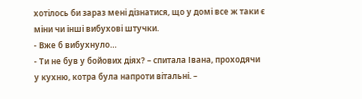хотілось би зараз мені дізнатися, що у домі все ж таки є міни чи інші вибухові штучки.
- Вже б вибухнуло…
- Ти не був у бойових діях? – спитала Івана, проходячи у кухню, котра була напроти вітальні. –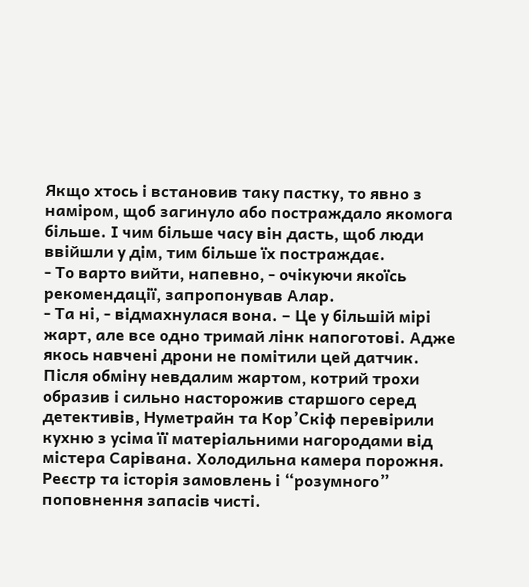Якщо хтось і встановив таку пастку, то явно з наміром, щоб загинуло або постраждало якомога більше. І чим більше часу він дасть, щоб люди ввійшли у дім, тим більше їх постраждає.
- То варто вийти, напевно, - очікуючи якоїсь рекомендації, запропонував Алар.
- Та ні, - відмахнулася вона. – Це у більшій мірі жарт, але все одно тримай лінк напоготові. Адже якось навчені дрони не помітили цей датчик.
Після обміну невдалим жартом, котрий трохи образив і сильно насторожив старшого серед детективів, Нуметрайн та Кор’Скіф перевірили кухню з усіма її матеріальними нагородами від містера Сарівана. Холодильна камера порожня. Реєстр та історія замовлень і “розумного” поповнення запасів чисті.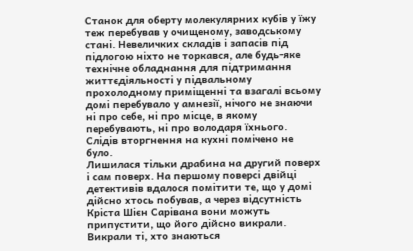Станок для оберту молекулярних кубів у їжу теж перебував у очищеному, заводському стані. Невеличких складів і запасів під підлогою ніхто не торкався, але будь-яке технічне обладнання для підтримання життєдіяльності у підвальному прохолодному приміщенні та взагалі всьому домі перебувало у амнезії, нічого не знаючи ні про себе, ні про місце, в якому перебувають, ні про володаря їхнього. Слідів вторгнення на кухні помічено не було.
Лишилася тільки драбина на другий поверх і сам поверх. На першому поверсі двійці детективів вдалося помітити те, що у домі дійсно хтось побував, а через відсутність Кріста Шієн Сарівана вони можуть припустити, що його дійсно викрали. Викрали ті, хто знаються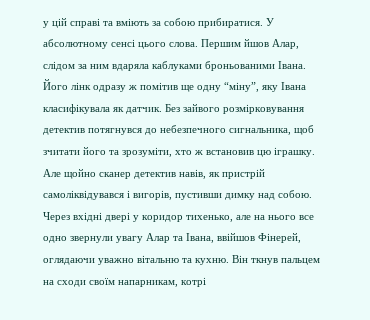у цій справі та вміють за собою прибиратися. У абсолютному сенсі цього слова. Першим йшов Алар, слідом за ним вдаряла каблуками броньованими Івана. Його лінк одразу ж помітив ще одну “міну”, яку Івана класифікувала як датчик. Без зайвого розмірковування детектив потягнувся до небезпечного сигнальника, щоб зчитати його та зрозуміти, хто ж встановив цю іграшку. Але щойно сканер детектив навів, як пристрій самоліквідувався і вигорів, пустивши димку над собою. Через вхідні двері у коридор тихенько, але на нього все одно звернули увагу Алар та Івана, ввійшов Фінерей, оглядаючи уважно вітальню та кухню. Він ткнув пальцем на сходи своїм напарникам, котрі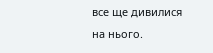все ще дивилися на нього.